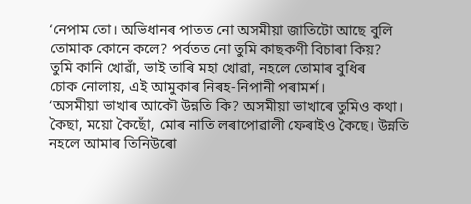‘নেপাম তো। অভিধানৰ পাতত নো অসমীয়া জাতিটো আছে বুলি
তোমাক কোনে কলে? পৰ্বতত নো তুমি কাছকণী বিচাৰা কিয়?
তুমি কানি খোৱাঁ, ভাই তাৰি মহা খোৱা, নহলে তোমাৰ বুধিৰ
চোক নোলায়, এই আমুকাৰ নিৰহ-নিপানী পৰামৰ্শ।
‘অসমীয়া ভাখাৰ আকৌ উন্নতি কি? অসমীয়া ভাখাৰে তুমিও কথা। কৈছা, ময়ো কৈছোঁ, মোৰ নাতি লৰাপোৱালী ফেৰাইও কৈছে। উন্নতি নহলে আমাৰ তিনিউৰো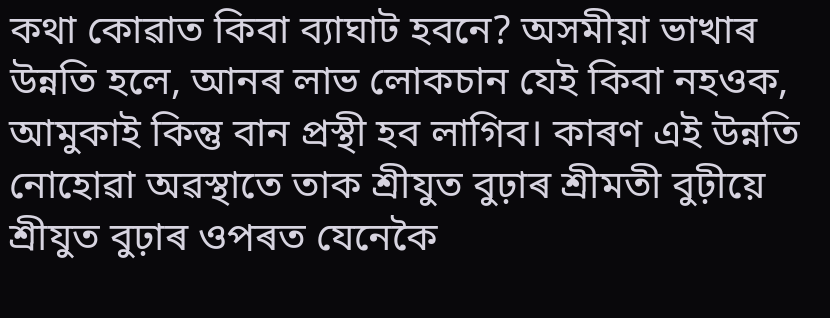কথা কোৱাত কিবা ব্যাঘাট হবনে? অসমীয়া ভাখাৰ উন্নতি হলে, আনৰ লাভ লোকচান যেই কিবা নহওক, আমুকাই কিন্তু বান প্ৰস্থী হব লাগিব। কাৰণ এই উন্নতি নোহোৱা অৱস্থাতে তাক শ্ৰীযুত বুঢ়াৰ শ্ৰীমতী বুঢ়ীয়ে শ্ৰীযুত বুঢ়াৰ ওপৰত যেনেকৈ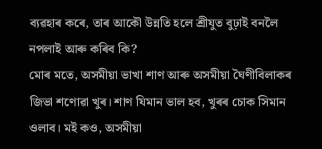ব্যৱহাৰ কৰে, তাৰ আকৌ উন্নতি হলে শ্ৰীযুত বুঢ়াই বনলৈ নপলাই আৰু কৰিব কি?
মোৰ মতে, অসমীয়া ভাখা শাণ আৰু অসমীয়া ঘৈণীবিলাকৰ জিভা শণোৱা খুৰ। শাণ যিমান ভাল হব, খুৰৰ চোক সিমান ওলাব। মই কও, অসমীয়া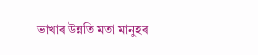ভাখাৰ উন্নতি মতা মানুহৰ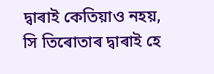দ্বাৰাই কেতিয়াও নহয়, সি তিৰোতাৰ দ্বাৰাই হে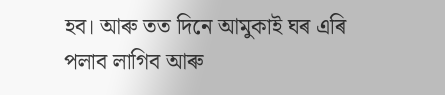হব। আৰু তত দিনে আমুকাই ঘৰ এৰি পলাব লাগিব আৰু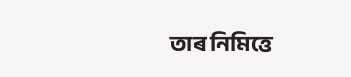তাৰ নিমিত্তে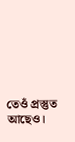তেওঁ প্ৰস্তুত আছেও।